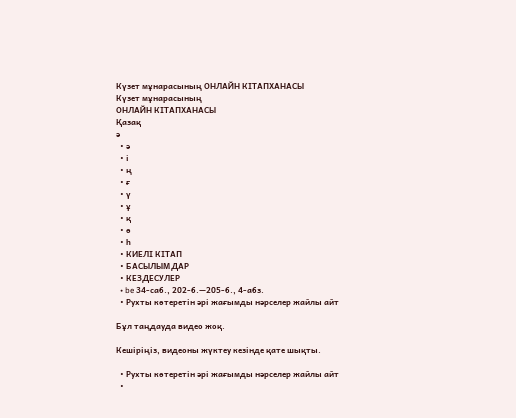Күзет мұнарасының ОНЛАЙН КІТАПХАНАСЫ
Күзет мұнарасының
ОНЛАЙН КІТАПХАНАСЫ
Қазақ
ә
  • ә
  • і
  • ң
  • ғ
  • ү
  • ұ
  • қ
  • ө
  • һ
  • КИЕЛІ КІТАП
  • БАСЫЛЫМДАР
  • КЕЗДЕСУЛЕР
  • be 34-саб., 202-б.—205-б., 4-абз.
  • Рухты көтеретін әрі жағымды нәрселер жайлы айт

Бұл таңдауда видео жоқ.

Кешіріңіз, видеоны жүктеу кезінде қате шықты.

  • Рухты көтеретін әрі жағымды нәрселер жайлы айт
  •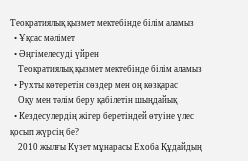Теократиялық қызмет мектебінде білім аламыз
  • Ұқсас мәлімет
  • Әңгімелесуді үйрен
    Теократиялық қызмет мектебінде білім аламыз
  • Рухты көтеретін сөздер мен оң көзқарас
    Оқу мен тәлім беру қабілетін шыңдайық
  • Кездесулердің жігер беретіндей өтуіне үлес қосып жүрсің бе?
    2010 жылғы Күзет мұнарасы Ехоба Құдайдың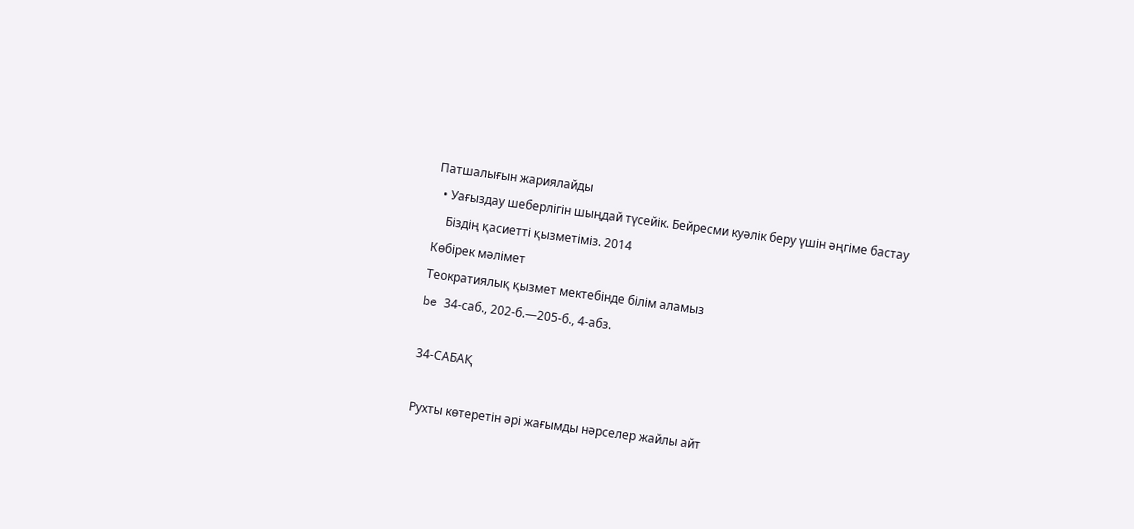Патшалығын жариялайды
  • Уағыздау шеберлігін шыңдай түсейік. Бейресми куәлік беру үшін әңгіме бастау
    Біздің қасиетті қызметіміз. 2014
Көбірек мәлімет
Теократиялық қызмет мектебінде білім аламыз
be 34-саб., 202-б.—205-б., 4-абз.

34-САБАҚ

Рухты көтеретін әрі жағымды нәрселер жайлы айт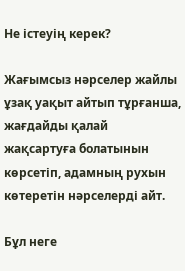Не істеуің керек?

Жағымсыз нәрселер жайлы ұзақ уақыт айтып тұрғанша, жағдайды қалай жақсартуға болатынын көрсетіп, адамның рухын көтеретін нәрселерді айт.

Бұл неге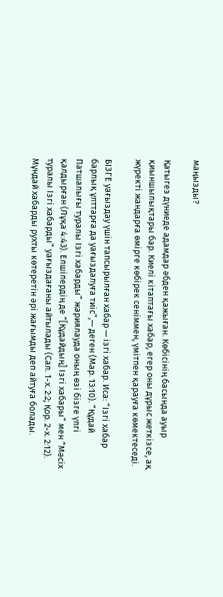маңызды?

Қатыгез дүниеде адамдар әбден қажыған. Көбісінің басында ауыр қиыншылықтары бар. Киелі кітаптағы хабар, егер оны дұрыс жеткізсе, ақ жүректі жандарға өмірге көбірек сеніммен, үмітпен қарауға көмектеседі.

БІЗГЕ уағыздау үшін тапсырылған хабар — ізгі хабар. Иса: “Ізгі хабар барлық ұлттарға да уағыздалуға тиіс”,— деген (Мар. 13:10). “Құдай Патшалығы туралы Ізгі хабарды” жариялауда оның өзі бізге үлгі қалдырған (Лұқа 4:43). Елшілердің де “[Құдайдың] Ізгі хабары” мен “Мәсіх туралы Ізгі хабарды” уағыздағаны айтылады (Сал. 1-х. 2:2; Қор. 2-х. 2:12). Мұндай хабарды рухты көтеретін әрі жағымды деп айтуға болады.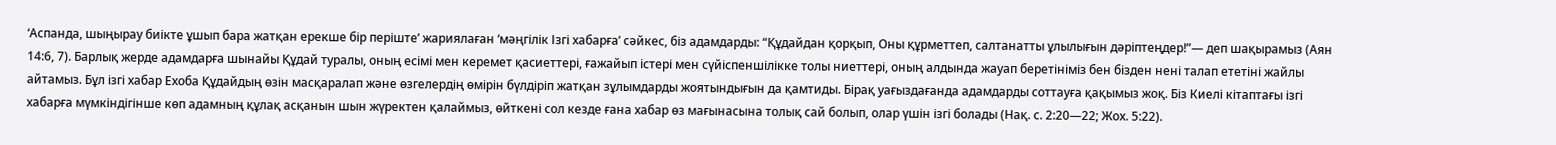‘Аспанда, шыңырау биікте ұшып бара жатқан ерекше бір періште’ жариялаған ‘мәңгілік Ізгі хабарға’ сәйкес, біз адамдарды: “Құдайдан қорқып, Оны құрметтеп, салтанатты ұлылығын дәріптеңдер!”— деп шақырамыз (Аян 14:6, 7). Барлық жерде адамдарға шынайы Құдай туралы, оның есімі мен керемет қасиеттері, ғажайып істері мен сүйіспеншілікке толы ниеттері, оның алдында жауап беретініміз бен бізден нені талап ететіні жайлы айтамыз. Бұл ізгі хабар Ехоба Құдайдың өзін масқаралап және өзгелердің өмірін бүлдіріп жатқан зұлымдарды жоятындығын да қамтиды. Бірақ уағыздағанда адамдарды соттауға қақымыз жоқ. Біз Киелі кітаптағы ізгі хабарға мүмкіндігінше көп адамның құлақ асқанын шын жүректен қалаймыз, өйткені сол кезде ғана хабар өз мағынасына толық сай болып, олар үшін ізгі болады (Нақ. с. 2:20—22; Жох. 5:22).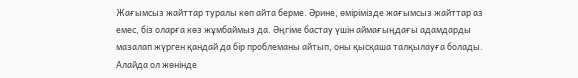Жағымсыз жайттар туралы көп айта берме. Әрине, өмірімізде жағымсыз жайттар аз емес, біз оларға көз жұмбаймыз да. Әңгіме бастау үшін аймағыңдағы адамдарды мазалап жүрген қандай да бір проблеманы айтып, оны қысқаша талқылауға болады. Алайда ол жөнінде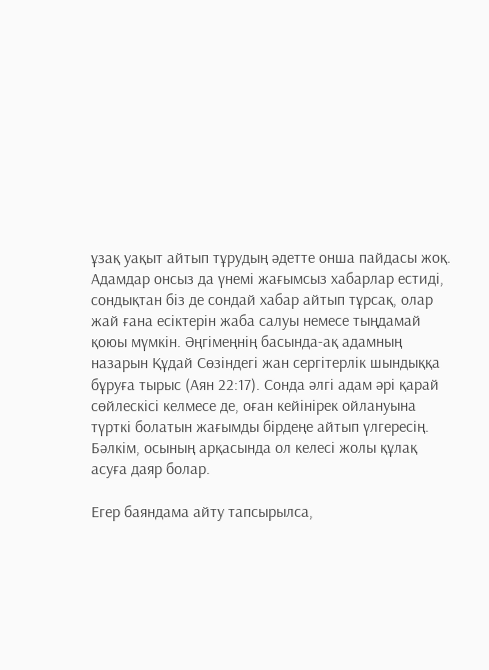ұзақ уақыт айтып тұрудың әдетте онша пайдасы жоқ. Адамдар онсыз да үнемі жағымсыз хабарлар естиді, сондықтан біз де сондай хабар айтып тұрсақ, олар жай ғана есіктерін жаба салуы немесе тыңдамай қоюы мүмкін. Әңгімеңнің басында-ақ адамның назарын Құдай Сөзіндегі жан сергітерлік шындыққа бұруға тырыс (Аян 22:17). Сонда әлгі адам әрі қарай сөйлескісі келмесе де, оған кейінірек ойлануына түрткі болатын жағымды бірдеңе айтып үлгересің. Бәлкім, осының арқасында ол келесі жолы құлақ асуға даяр болар.

Егер баяндама айту тапсырылса,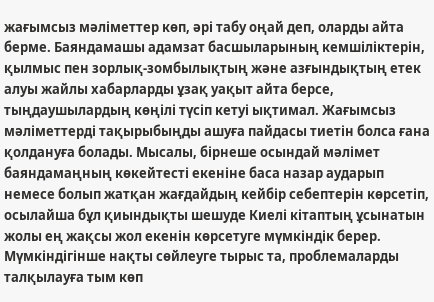жағымсыз мәліметтер көп, әрі табу оңай деп, оларды айта берме. Баяндамашы адамзат басшыларының кемшіліктерін, қылмыс пен зорлық-зомбылықтың және азғындықтың етек алуы жайлы хабарларды ұзақ уақыт айта берсе, тыңдаушылардың көңілі түсіп кетуі ықтимал. Жағымсыз мәліметтерді тақырыбыңды ашуға пайдасы тиетін болса ғана қолдануға болады. Мысалы, бірнеше осындай мәлімет баяндамаңның көкейтесті екеніне баса назар аударып немесе болып жатқан жағдайдың кейбір себептерін көрсетіп, осылайша бұл қиындықты шешуде Киелі кітаптың ұсынатын жолы ең жақсы жол екенін көрсетуге мүмкіндік берер. Мүмкіндігінше нақты сөйлеуге тырыс та, проблемаларды талқылауға тым көп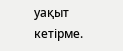уақыт кетірме.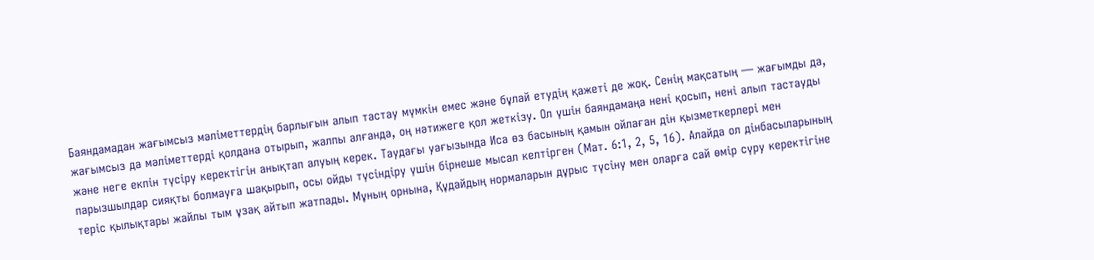Баяндамадан жағымсыз мәліметтердің барлығын алып тастау мүмкін емес және бұлай етудің қажеті де жоқ. Сенің мақсатың — жағымды да, жағымсыз да мәліметтерді қолдана отырып, жалпы алғанда, оң нәтижеге қол жеткізу. Ол үшін баяндамаңа нені қосып, нені алып тастауды және неге екпін түсіру керектігін анықтап алуың керек. Таудағы уағызында Иса өз басының қамын ойлаған дін қызметкерлері мен парызшылдар сияқты болмауға шақырып, осы ойды түсіндіру үшін бірнеше мысал келтірген (Мат. 6:1, 2, 5, 16). Алайда ол дінбасыларының теріс қылықтары жайлы тым ұзақ айтып жатпады. Мұның орнына, Құдайдың нормаларын дұрыс түсіну мен оларға сай өмір сүру керектігіне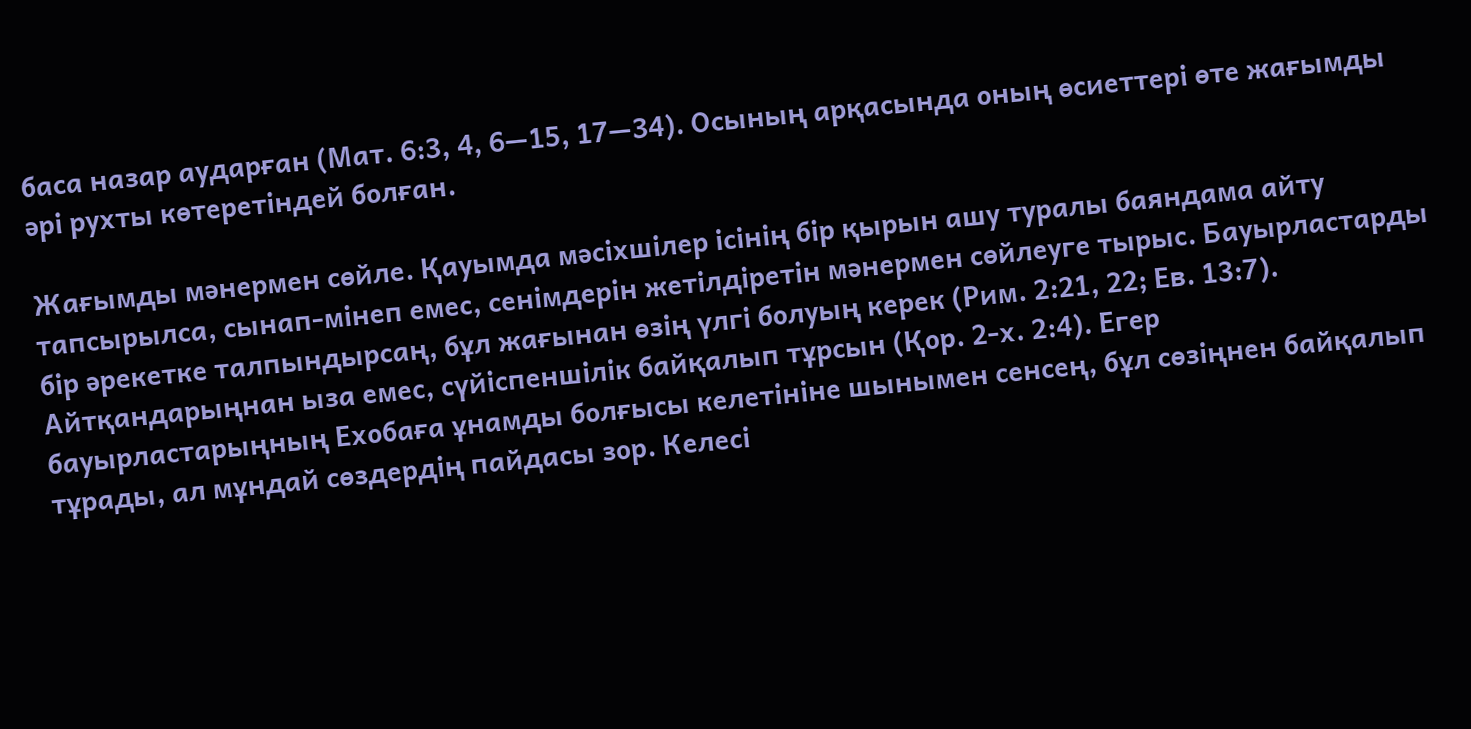баса назар аударған (Мат. 6:3, 4, 6—15, 17—34). Осының арқасында оның өсиеттері өте жағымды әрі рухты көтеретіндей болған.

Жағымды мәнермен сөйле. Қауымда мәсіхшілер ісінің бір қырын ашу туралы баяндама айту тапсырылса, сынап-мінеп емес, сенімдерін жетілдіретін мәнермен сөйлеуге тырыс. Бауырластарды бір әрекетке талпындырсаң, бұл жағынан өзің үлгі болуың керек (Рим. 2:21, 22; Ев. 13:7). Айтқандарыңнан ыза емес, сүйіспеншілік байқалып тұрсын (Қор. 2-х. 2:4). Егер бауырластарыңның Ехобаға ұнамды болғысы келетініне шынымен сенсең, бұл сөзіңнен байқалып тұрады, ал мұндай сөздердің пайдасы зор. Келесі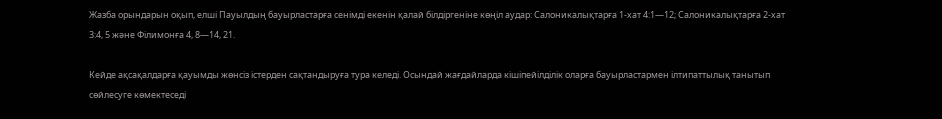Жазба орындарын оқып, елші Пауылдың бауырластарға сенімді екенін қалай білдіргеніне көңіл аудар: Салоникалықтарға 1-хат 4:1—12; Салоникалықтарға 2-хат 3:4, 5 және Філимонға 4, 8—14, 21.

Кейде ақсақалдарға қауымды жөнсіз істерден сақтандыруға тура келеді. Осындай жағдайларда кішіпейілділік оларға бауырластармен ілтипаттылық танытып сөйлесуге көмектеседі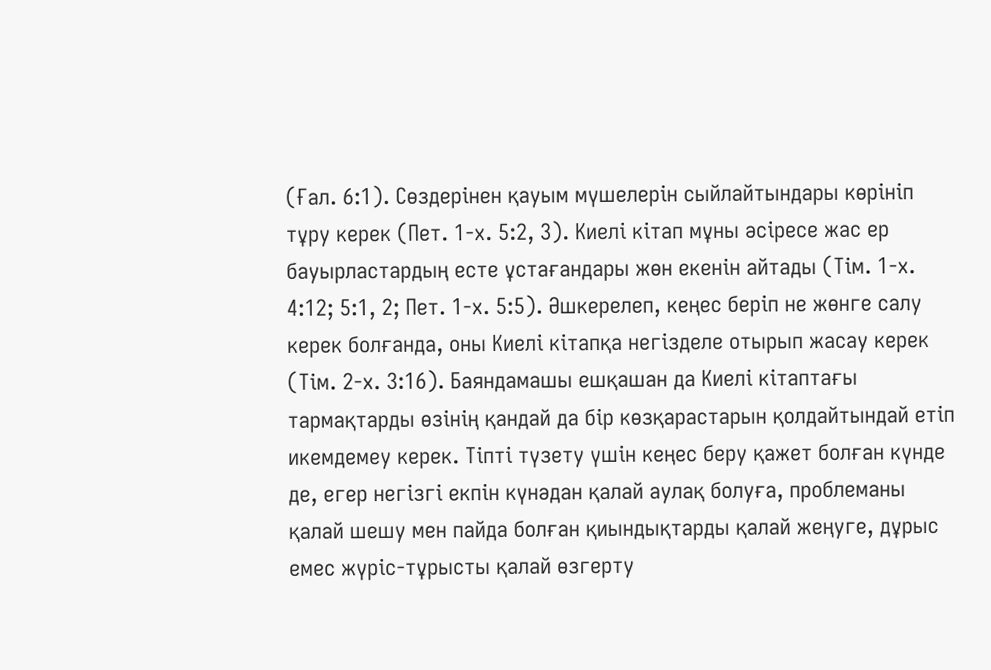(Ғал. 6:1). Сөздерінен қауым мүшелерін сыйлайтындары көрініп тұру керек (Пет. 1-х. 5:2, 3). Киелі кітап мұны әсіресе жас ер бауырластардың есте ұстағандары жөн екенін айтады (Тім. 1-х. 4:12; 5:1, 2; Пет. 1-х. 5:5). Әшкерелеп, кеңес беріп не жөнге салу керек болғанда, оны Киелі кітапқа негізделе отырып жасау керек (Тім. 2-х. 3:16). Баяндамашы ешқашан да Киелі кітаптағы тармақтарды өзінің қандай да бір көзқарастарын қолдайтындай етіп икемдемеу керек. Тіпті түзету үшін кеңес беру қажет болған күнде де, егер негізгі екпін күнәдан қалай аулақ болуға, проблеманы қалай шешу мен пайда болған қиындықтарды қалай жеңуге, дұрыс емес жүріс-тұрысты қалай өзгерту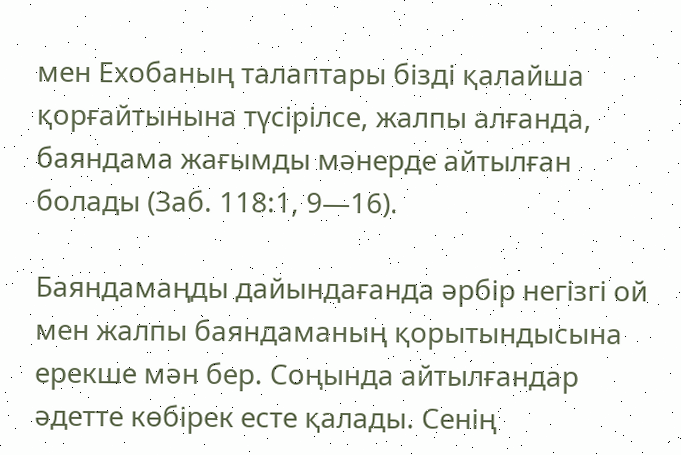мен Ехобаның талаптары бізді қалайша қорғайтынына түсірілсе, жалпы алғанда, баяндама жағымды мәнерде айтылған болады (Заб. 118:1, 9—16).

Баяндамаңды дайындағанда әрбір негізгі ой мен жалпы баяндаманың қорытындысына ерекше мән бер. Соңында айтылғандар әдетте көбірек есте қалады. Сенің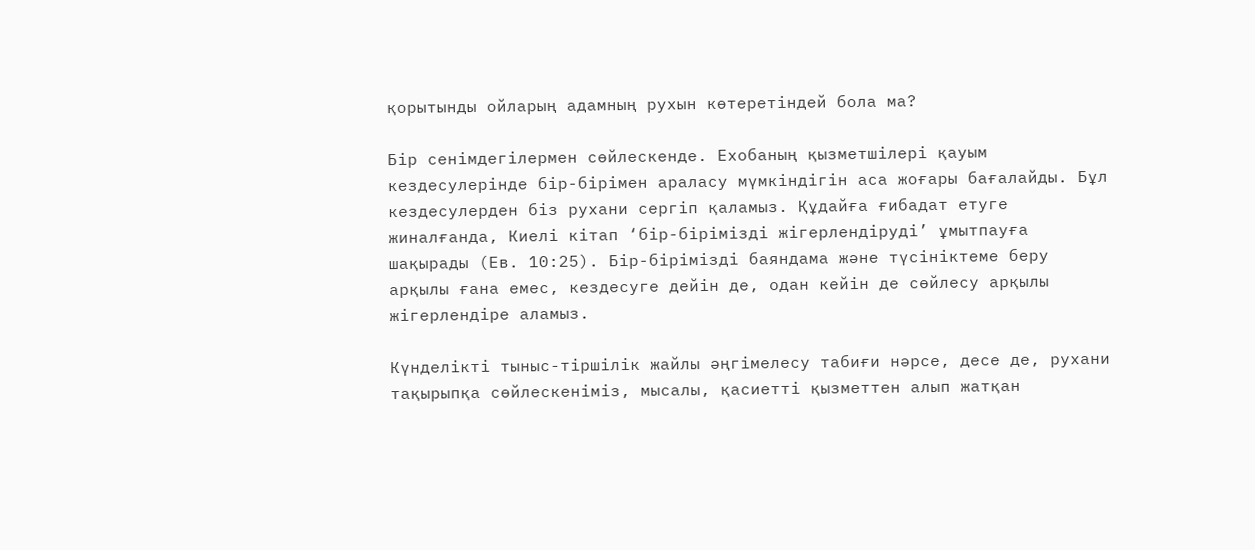қорытынды ойларың адамның рухын көтеретіндей бола ма?

Бір сенімдегілермен сөйлескенде. Ехобаның қызметшілері қауым кездесулерінде бір-бірімен араласу мүмкіндігін аса жоғары бағалайды. Бұл кездесулерден біз рухани сергіп қаламыз. Құдайға ғибадат етуге жиналғанда, Киелі кітап ‘бір-бірімізді жігерлендіруді’ ұмытпауға шақырады (Ев. 10:25). Бір-бірімізді баяндама және түсініктеме беру арқылы ғана емес, кездесуге дейін де, одан кейін де сөйлесу арқылы жігерлендіре аламыз.

Күнделікті тыныс-тіршілік жайлы әңгімелесу табиғи нәрсе, десе де, рухани тақырыпқа сөйлескеніміз, мысалы, қасиетті қызметтен алып жатқан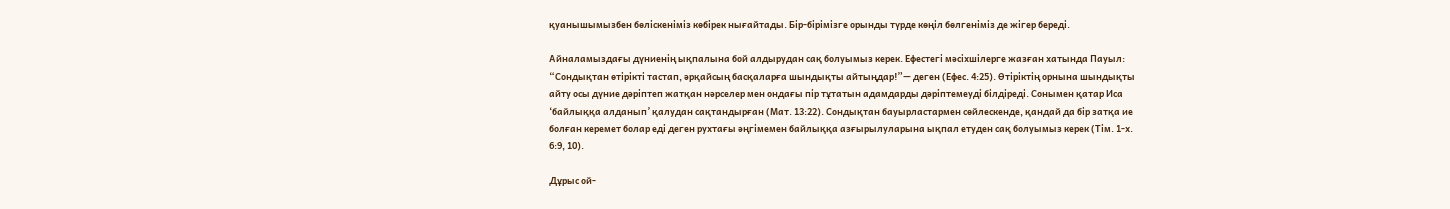қуанышымызбен бөліскеніміз көбірек нығайтады. Бір-бірімізге орынды түрде көңіл бөлгеніміз де жігер береді.

Айналамыздағы дүниенің ықпалына бой алдырудан сақ болуымыз керек. Ефестегі мәсіхшілерге жазған хатында Пауыл: “Сондықтан өтірікті тастап, әрқайсың басқаларға шындықты айтыңдар!”— деген (Ефес. 4:25). Өтіріктің орнына шындықты айту осы дүние дәріптеп жатқан нәрселер мен ондағы пір тұтатын адамдарды дәріптемеуді білдіреді. Сонымен қатар Иса ‘байлыққа алданып’ қалудан сақтандырған (Мат. 13:22). Сондықтан бауырластармен сөйлескенде, қандай да бір затқа ие болған керемет болар еді деген рухтағы әңгімемен байлыққа азғырылуларына ықпал етуден сақ болуымыз керек (Тім. 1-х. 6:9, 10).

Дұрыс ой-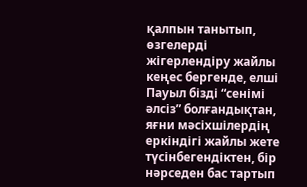қалпын танытып, өзгелерді жігерлендіру жайлы кеңес бергенде, елші Пауыл бізді “сенімі әлсіз” болғандықтан, яғни мәсіхшілердің еркіндігі жайлы жете түсінбегендіктен, бір нәрседен бас тартып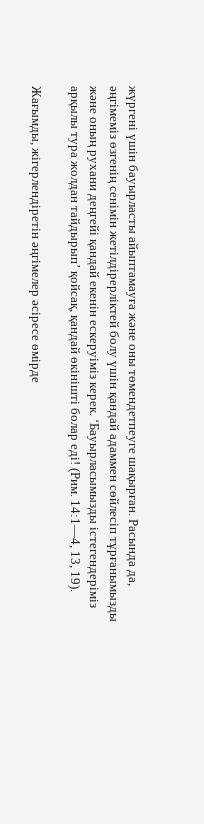жүргені үшін бауырласты айыптамауға және оны төмендетпеуге шақырған. Расында да, әңгімеміз өзгенің сенімін жетілдірерліктей болу үшін қандай адаммен сөйлесіп тұрғанымызды және оның рухани деңгейі қандай екенін ескеруіміз керек. ‘Бауырласымызды істегендеріміз арқылы тура жолдан тайдырып’ қойсақ, қандай өкінішті болар еді! (Рим. 14:1—4, 13, 19).

Жағымды, жігерлендіретін әңгімелер әсіресе өмірде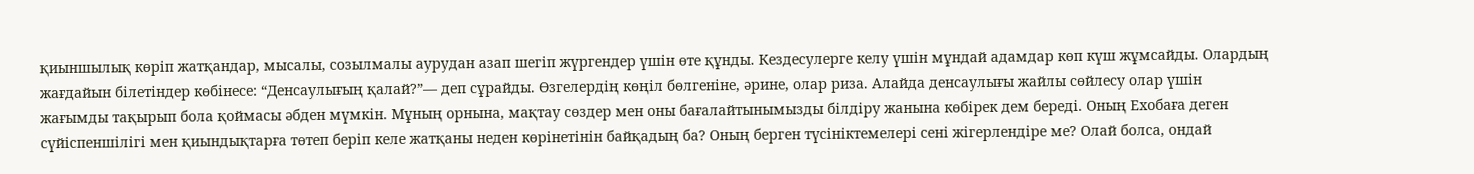қиыншылық көріп жатқандар, мысалы, созылмалы аурудан азап шегіп жүргендер үшін өте құнды. Кездесулерге келу үшін мұндай адамдар көп күш жұмсайды. Олардың жағдайын білетіндер көбінесе: “Денсаулығың қалай?”— деп сұрайды. Өзгелердің көңіл бөлгеніне, әрине, олар риза. Алайда денсаулығы жайлы сөйлесу олар үшін жағымды тақырып бола қоймасы әбден мүмкін. Мұның орнына, мақтау сөздер мен оны бағалайтынымызды білдіру жанына көбірек дем береді. Оның Ехобаға деген сүйіспеншілігі мен қиындықтарға төтеп беріп келе жатқаны неден көрінетінін байқадың ба? Оның берген түсініктемелері сені жігерлендіре ме? Олай болса, ондай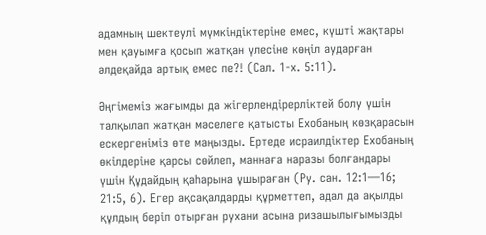адамның шектеулі мүмкіндіктеріне емес, күшті жақтары мен қауымға қосып жатқан үлесіне көңіл аударған әлдеқайда артық емес пе?! (Сал. 1-х. 5:11).

Әңгімеміз жағымды да жігерлендірерліктей болу үшін талқылап жатқан мәселеге қатысты Ехобаның көзқарасын ескергеніміз өте маңызды. Ертеде исраилдіктер Ехобаның өкілдеріне қарсы сөйлеп, маннаға наразы болғандары үшін Құдайдың қаһарына ұшыраған (Ру. сан. 12:1—16; 21:5, 6). Егер ақсақалдарды құрметтеп, адал да ақылды құлдың беріп отырған рухани асына ризашылығымызды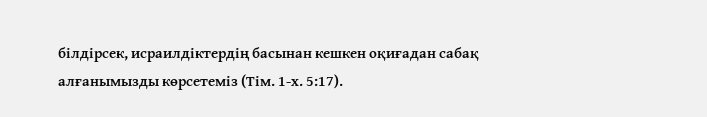білдірсек, исраилдіктердің басынан кешкен оқиғадан сабақ алғанымызды көрсетеміз (Тім. 1-х. 5:17).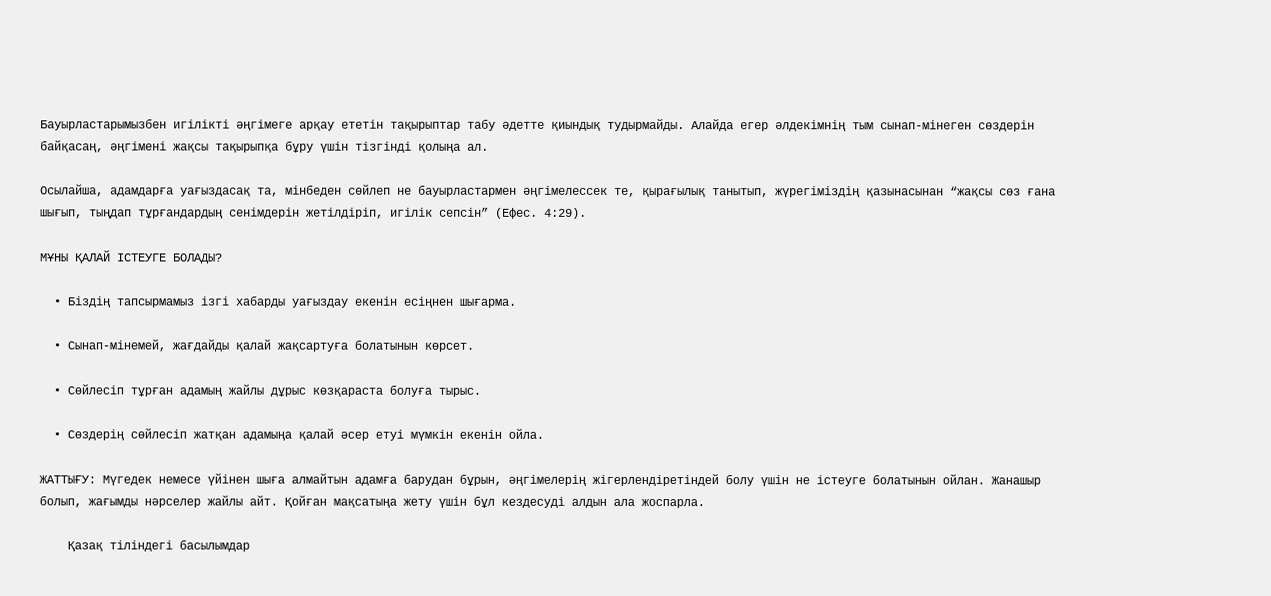Бауырластарымызбен игілікті әңгімеге арқау ететін тақырыптар табу әдетте қиындық тудырмайды. Алайда егер әлдекімнің тым сынап-мінеген сөздерін байқасаң, әңгімені жақсы тақырыпқа бұру үшін тізгінді қолыңа ал.

Осылайша, адамдарға уағыздасақ та, мінбеден сөйлеп не бауырластармен әңгімелессек те, қырағылық танытып, жүрегіміздің қазынасынан “жақсы сөз ғана шығып, тыңдап тұрғандардың сенімдерін жетілдіріп, игілік сепсін” (Ефес. 4:29).

МҰНЫ ҚАЛАЙ ІСТЕУГЕ БОЛАДЫ?

  • Біздің тапсырмамыз ізгі хабарды уағыздау екенін есіңнен шығарма.

  • Сынап-мінемей, жағдайды қалай жақсартуға болатынын көрсет.

  • Сөйлесіп тұрған адамың жайлы дұрыс көзқараста болуға тырыс.

  • Сөздерің сөйлесіп жатқан адамыңа қалай әсер етуі мүмкін екенін ойла.

ЖАТТЫҒУ: Мүгедек немесе үйінен шыға алмайтын адамға барудан бұрын, әңгімелерің жігерлендіретіндей болу үшін не істеуге болатынын ойлан. Жанашыр болып, жағымды нәрселер жайлы айт. Қойған мақсатыңа жету үшін бұл кездесуді алдын ала жоспарла.

    Қазақ тіліндегі басылымдар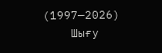(1997—2026)
    Шығу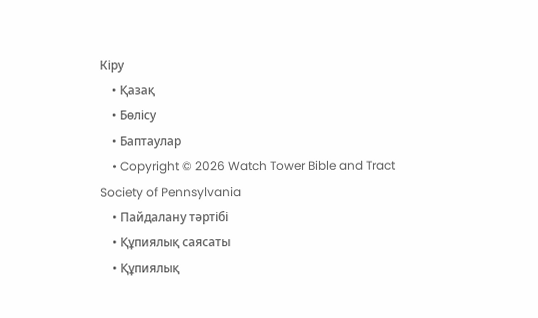Кіру
    • Қазақ
    • Бөлісу
    • Баптаулар
    • Copyright © 2026 Watch Tower Bible and Tract Society of Pennsylvania
    • Пайдалану тәртібі
    • Құпиялық саясаты
    • Құпиялық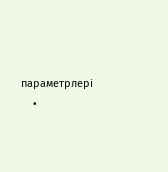параметрлері
    •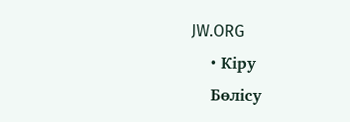JW.ORG
    • Кіру
    Бөлісу